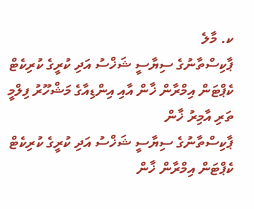ކ. މާލެ
ޕާކިސްތާނުގެ ސިޔާސީ ޝަޚްސު އަދި ކުރީގެ ކުރިކެޓް ކެޕްޓަން އިމްރާން ޚާން އާއި އިންޑިއާގެ މަޝްހޫރު ފިލްމީ ތަރި އާމިރު ޚާން
ޕާކިސްތާނުގެ ސިޔާސީ ޝަޚްސު އަދި ކުރީގެ ކުރިކެޓް ކެޕްޓަން އިމްރާން ޚާން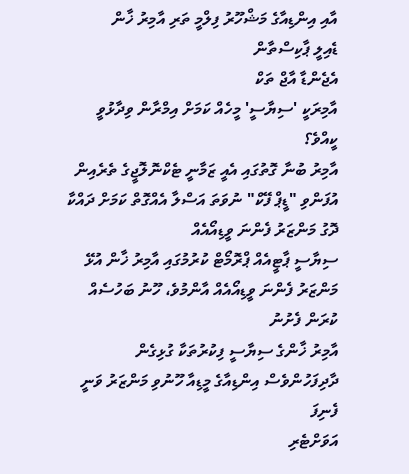އާއި އިންޑިއާގެ މަޝްހޫރު ފިލްމީ ތަރި އާމިރު ޚާން
ޑެއިލީ ޕާކިސްތާން
އެޖެންޑާ އާޖް ތަކް
އާމިރަކީ 'ސިޔާސީ' މީހެއް ކަމަށް އިމްރާން ވިދާޅުވީ ކީއްވެ؟
އާމިރު ބުނާ ގޮތުގައި އެއީ ޒަމާނީ ޓެކްނޮލޮޖީގެ ތެރެއިން އުފަންވި "ޑީޕް ފޭކް" ނުވަތަ އަސްލާ އެއްގޮތް ކަމަށް ދައްކާ ދޮގު މަންޒަރު ފެންނަ ވީޑިއޯއެއް
ސިޔާސީ ޕާޓީއެއް ޕްރޮމޯޓް ކުރުމުގައި އާމިރު ޚާން އުޅޭ މަންޒަރު ފެންނަ ވީޑިއޯއެއް އާންމުވެ، ހޫނު ބަހުސެއް ކުރަން ފެށުނު
އާމިރު ޚާންގެ ސިޔާސީ ފިކުރުތަކާ ގުޅިގެން ދާދިފަހުންވެސް އިންޑިއާގެ މީޑިއާ ހޫނުވި މަންޒަރު ވަނީ ފެނިފަ
އަވަށްޓެރި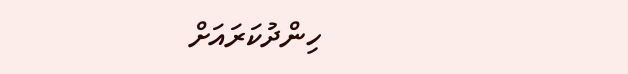ހިންދުކަރައަށް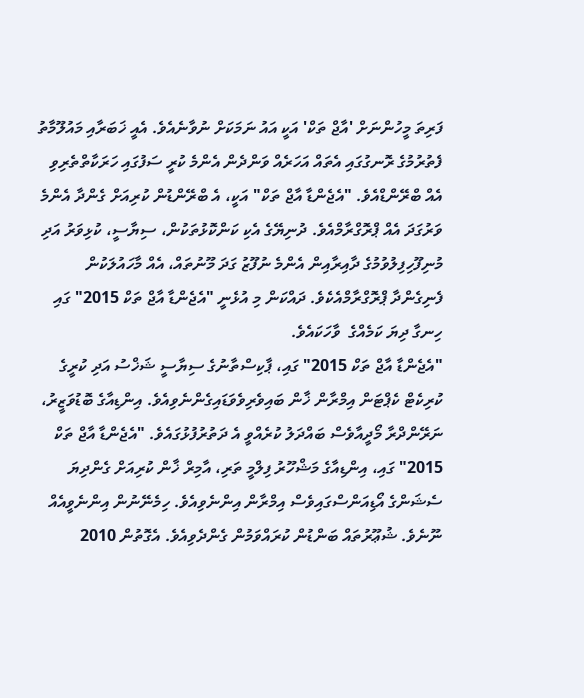ފަރިތަ މީހުންނަށް 'އާޖް ތަކް' އަކީ އައު ނަމަކަށް ނުވާނެއެވެ. އެއީ ޚަބަރާއި މައުލޫމާތު ފެތުރުމުގެ ރޮނގުގައި އެތައް އަހަރެއް ވަންދެން އެންމެ ކުރީ ސަފުގައި ހަރަކާތްތެރިވި އެއް ބްރޭންޑްއެވެ. "އެޖެންޑާ އާޖް ތަކް" އަކީ، އެ ބްރޭންޑުން ކުރިއަށް ގެންދާ އެންމެ ވަރުގަދަ އެއް ޕްރޮގްރާމްއެވެ. ދުނިޔޭގެ އެކި ކަންކޮޅުތަކުން، ސިޔާސީ، ކުޅިވަރު އަދި މުނިފޫހިފިލުވުމުގެ ދާއިރާއިން އެންމެ ނުފޫޒު ގަދަ މޫނުތައް، އެއް މާހައުލަކުން ފެނިގެންދާ ޕްރޮގްރާމްއެކެވެ. ދައްކަން މި އުޅެނީ "އެޖެންޑާ އާޖް ތަކް 2015" ގައި ހިނގާ ދިޔަ ކަމެއްގެ  ވާހަކައެވެ.
"އެޖެންޑާ އާޖް ތަކް 2015" ގައި، ޕާކިސްތާނުގެ ސިޔާސީ ޝަޚްސު އަދި ކުރީގެ ކުރިކެޓް ކެޕްޓަން އިމްރާން ޚާން ބައިވެރިވެވަޑައިގެންނެވިއެވެ. އިންޑިއާގެ ބޮޑުވަޒީރު، ނަރޭންދްރާ މޯދީއާވެސް ބައްދަލު ކުރެއްވީ އެ ދަތުރުފުޅުގައެވެ. "އެޖެންޑާ އާޖް ތަކް 2015" ގައި، އިންޑިއާގެ މަޝްހޫރު ފިލްމީ ތަރި، އާމިރް ޚާން ކުރިއަށް ގެންދިޔަ ސެޝަންގެ އޯޑިއަންސްގައިވެސް އިމްރާން އިންނެވިއެވެ. ހިމެނޭނުން އިންނެވީއެއް ނޫނެވެ. ޝުޢޫރުތައް ބަންޑުން ކުރައްވަމުން ގެންދެވިއެވެ. އެގޮތުން 2010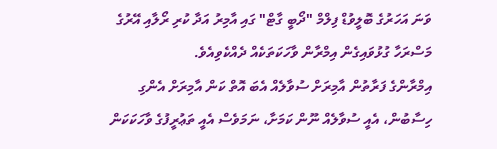ވަނަ އަހަރުގެ ބޮލީވުޑް ފިލްމް "ދޯބީ ގާޓް" ގައި އާމިރު އަދާ ކުރި ރޯލާއި އޭރުގެ މަސްރަހާ ގުޅުވައިގެން އިމްރާން ވާހަކަތަކެއް ދެއްކެވިއެވެ.
އިމްރާންގެ ފަރާތުން އާމިރަށް ސުވާލެއް އެބަ އޮތް ކަން އާމިރަށް އެންގި ހިސާބުން، އެއީ ސުވާލެއް ނޫން ކަމަށާ، ނަމަވެސް އެއީ ތަޢުރީފުގެ ވާހަކަކަން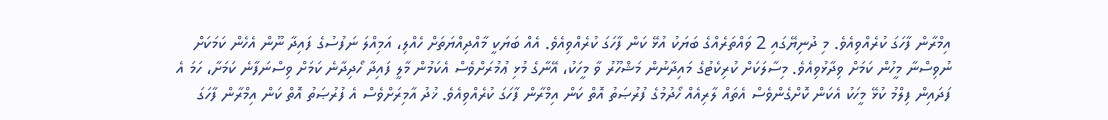އިމްރާން ފާހަގަ ކުރެއްވިއެވެ. މި ދުނިޔޭގައި 2 ވައްތަރެއްގެ ބަޔަކު އުޅޭ ކަން ފާހަގަ ކުރެއްވިއެވެ. އެއް ބަޔަކީ މާއްދިއްޔަތަށް ހެއްލި، އަމިއްލަ ނަފުސުގެ ފައިދާ ނޫން އެހެން ކަމަކަށް ނުވިސްނާ މީހުން ކަމަށް ވިދާޅުވިއެވެ. މިސާލަކަށް ކުރިކެޓުގެ މައިދާނުން މަޝްހޫރު ވާ މީހަކު، އޭނާގެ މުޅި ޢުމުރަށްވެސް އެކަމުން މާލީ ފައިދާ ހޯދިދާނެ ކަމަށް ވިސްނަފާނެ ކަމަށާ، ހަމަ އެ ފަދައިން ފިލްމު ކުޅޭ މީހަކު އެކަން ކޮށްގެންވެސް އެތައް ލާރިއެއް ހޯދުމުގެ ފުރުޞަތު އޮތް ކަން އިމްރާން ފާހަގަ ކުރެއްވިއެވެ. ޚުދު އާމިރަށްވެސް އެ ފުރުޞަތު އޮތް ކަން އިމްރާން ފާހަގަ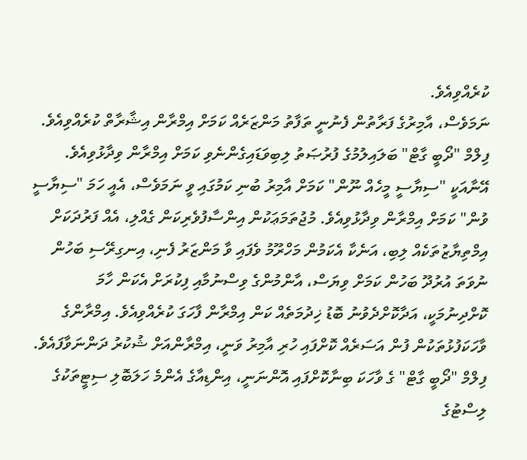ކުރެއްވިއެވެ.
ނަމަވެސް، އާމިރުގެ ފަރާތުން ފެނުނީ ތަފާތު މަންޒަރެއް ކަމަށް އިމްރާން އިޝާރާތް ކުރެއްވިއެވެ. ފިލްމް "ދޯބީ ގާޓް" ބަލައިލުމުގެ ފުރުޞަތު ލިބިވަޑައިގެންނެވި ކަމަށް އިމްރާން ވިދާޅުވިއެވެ. އޭނާއަކީ "ސިޔާސީ މީހެއް ނޫން" ކަމަށް އާމިރު ބުނި ކަމުގައި ވީ ނަމަވެސް، އެއީ ހަމަ "ސިޔާސީ ވުން" ކަމަށް އިމްރާން ވިދާޅުވިއެވެ. މުޖުތަމަޢަކުން އިންސާފުވެރިކަން ގެއްލި، އެއް ފަރުދަކަށް އިމްތިޔާޒުތަކެއް ލިބި، އަނެކާ އެކަމުން މަހްރޫމު ވެފައި ވާ މަންޒަރު ފެނި، އިނގިރޭސި ބަހުން ނުވަތަ އުރުދޫ ބަހުން ކަމަށް ވިޔަސް، އާންމުންގެ ވިސްނުމާއި ފިކުރަށް އެކަން ހާމަ ކޮށްދިނުމަކީ، އަދާކޮށްދެވުނު ބޮޑު ޚިދުމަތެއް ކަން އިމްރާން ފާހަގަ ކުރެއްވިއެވެ. އިމްރާންގެ ވާހަކަފުޅުތަކުން ފުން އަސަރެއް ކޮށްފައި ހުރި އާމިރު ވަނީ، އިމްރާންއަށް ޝުކުރު ދަންނަވާފައެވެ.
ފިލްމް "ދޯބީ ގާޓް" ގެ ވާހަކަ ބިނާކޮށްފައި އޮންނަނީ، އިންޑިއާގެ އެންމެ ހަލަބޮލި ސިޓީތަކުގެ ލިސްޓުގެ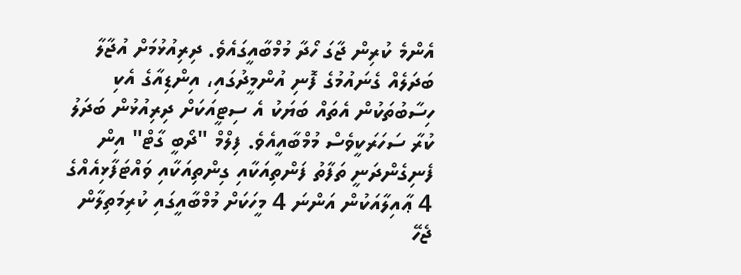އެންމެ ކުރިން ޖާގަ ހޯދާ މުމްބާއީގައެވެ. ދިރިއުޅުމަށް އުޖާލާ ބަދަލެއް ގެނައުމުގެ ފޮނި އުންމީދުގައި، އިންޑިއާގެ އެކި ހިސާބުތަކުން އެތައް ބަޔަކު އެ ސިޓީއަކަށް ދިރިއުޅުން ބަދަލު ކުރާ ސަހަރަކީވެސް މުމްބާއީއެވެ. ފިލްމް "ދޯބީ ގާޓް" އިން ފެނިގެންދަނީ ތަފާތު ފަންތިއަކާއި ގިންތިއަކާއި ވައްޓަފާޅިއެއްގެ 4 ޢާއިލާއަކުން އަންނަ 4 މީހަކަށް މުމްބާއީގައި ކުރިމަތިލާން ޖެހޭ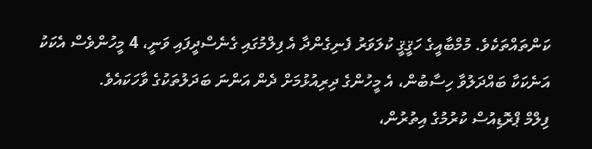ކަންތައްތަކެވެ. މުމްބާއީގެ ހަޤީޤީ ކުލަވަރު ފެނިގެންދާ އެ ފިލްމުގައި ގެނެސްދީފައި ވަނީ، 4 މީހުންވެސް އެކަކު އަނެކަކާ ބައްދަލުވާ ހިސާބުން، އެ މީހުންގެ ދިރިއުޅުމަށް ދެން އަންނަ ބަދަލުތަކުގެ ވާހަކައެވެ.
ފިލްމް ޕްރޮޑިއުސް ކުރުމުގެ އިތުރުން،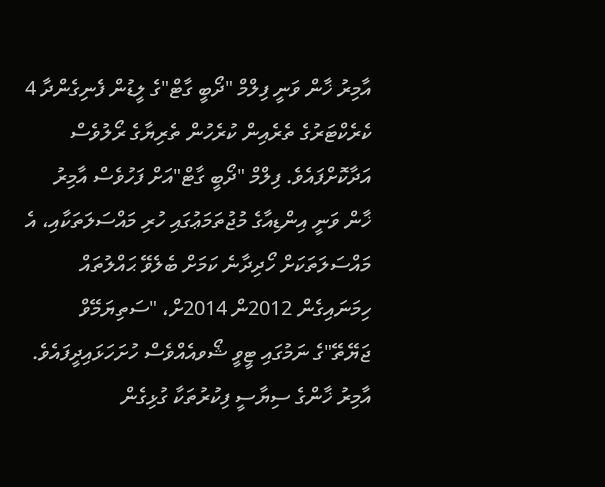އާމިރު ޚާން ވަނީ ފިލްމް "ދޯބީ ގާޓް"ގެ ލީޑުން ފެނިގެންދާ 4 ކެރެކްޓަރުގެ ތެރެއިން ކުރެހުން ތެރިޔާގެ ރޯލުވެސް އަދާކޮށްފައެވެ. ފިލްމް "ދޯބީ ގާޓް"އަށް ފަހުވެސް އާމިރު ޚާން ވަނީ އިންޑިއާގެ މުޖުތަމަޢުގައި ހުރި މައްސަލަތަކާއި، އެ މައްސަލަތަކަށް ހޯދިދާނެ ކަމަށް ބެލެވޭ ޙައްލުތައް ހިމަނައިގެން 2012ން 2014ށް، "ސަތިޔަމޭވް ޖަޔޭތޭ"ގެ ނަމުގައި ޓީވީ ޝޯވއެއްވެސް ހުށަހަޅައިދީފައެވެ.
އާމިރު ޚާންގެ ސިޔާސީ ފިކުރުތަކާ ގުޅިގެން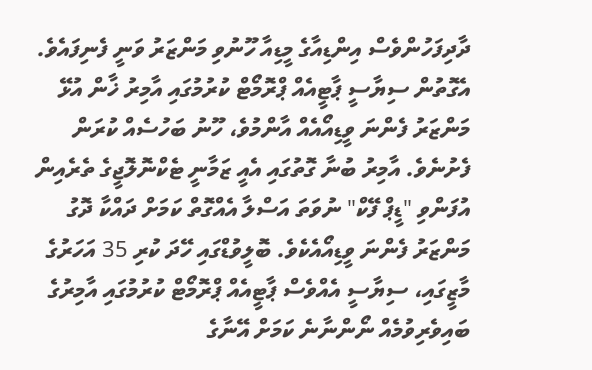ދާދިފަހުންވެސް އިންޑިއާގެ މީޑިއާ ހޫނުވި މަންޒަރު ވަނީ ފެނިފައެވެ. އެގޮތުން ސިޔާސީ ޕާޓީއެއް ޕްރޮމޯޓް ކުރުމުގައި އާމިރު ޚާން އުޅޭ މަންޒަރު ފެންނަ ވީޑިއޯއެއް އާންމުވެ، ހޫނު ބަހުސެއް ކުރަން ފެށުނެވެ. އާމިރު ބުނާ ގޮތުގައި އެއީ ޒަމާނީ ޓެކްނޮލޮޖީގެ ތެރެއިން އުފަންވި "ޑީޕް ފޭކް" ނުވަތަ އަސްލާ އެއްގޮތް ކަމަށް ދައްކާ ދޮގު މަންޒަރު ފެންނަ ވީޑިއޯއެކެވެ. ބޮލީވުޑްގައި ހޭދަ ކުރި 35 އަހަރުގެ މާޒީގައި، ސިޔާސީ އެއްވެސް ޕާޓީއެއް ޕްރޮމޯޓް ކުރުމުގައި އާމިރުގެ ބައިވެރިވުމެއް ނޯންނާނެ ކަމަށް އޭނާގެ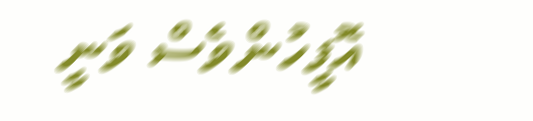އޮފީހުންވެސް ވަނީ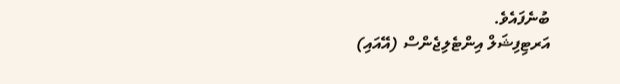ބުނެފައެވެ.
އަރޓިފިޝަލް އިންޓެލިޖެންސް (އޭއައި)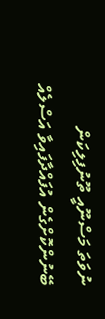ނުވަތަ މަސްނޫއީ ތޫނުފިލިކަން ބޭނުންކޮށްގެން އުފައްދާފައިވާ އަސްލެއް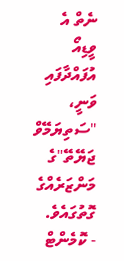ނެތް އެ ވީޑިއޯ އުފައްދާފައި ވަނީ، "ސަތިޔަމޭވް ޖަޔޭތޭ"ގެ މަންޒަރެއްގެ ގޮތުގައެވެ.
- ކޮމެންޓް